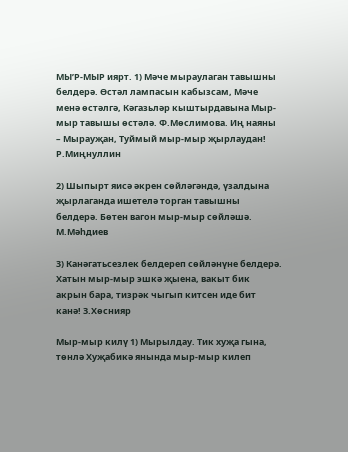МЫ’Р-МЫР иярт. 1) Мәче мыраулаган тавышны белдерә. Өстәл лампасын кабызсам, Мәче менә өстәлгә, Кәгазьләр кыштырдавына Мыр-мыр тавышы өстәлә. Ф.Мөслимова. Иң наяны – Мырауҗан, Туймый мыр-мыр җырлаудан! Р.Миңнуллин

2) Шыпырт яисә әкрен сөйләгәндә, үзалдына җырлаганда ишетелә торган тавышны белдерә. Бөтен вагон мыр-мыр сөйләшә. М.Мәһдиев

3) Канәгатьсезлек белдереп сөйләнүне белдерә. Хатын мыр-мыр эшкә җыена, вакыт бик акрын бара, тизрәк чыгып китсен иде бит канә! З.Хөснияр

Мыр-мыр килү 1) Мырылдау. Тик хуҗа гына, төнлә Хуҗабикә янында мыр-мыр килеп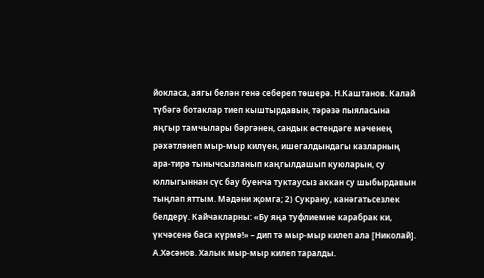йокласа, аягы белән генә себереп төшерә. Н.Каштанов. Калай түбәгә ботаклар тиеп кыштырдавын, тәрәзә пыяласына яңгыр тамчылары бәргәнен, сандык өстендәге мәченең рәхәтләнеп мыр-мыр килүен, ишегалдындагы казларның ара-тирә тынычсызланып каңгылдашып куюларын, су юллыгыннан сүс бау буенча туктаусыз аккан су шыбырдавын тыңлап яттым. Мәдәни җомга; 2) Сукрану, канәгатьсезлек белдерү. Кайчакларны: «Бу яңа туфлиемне карабрак ки, үкчәсенә баса күрмә!» – дип тә мыр-мыр килеп ала [Николай]. А.Хәсәнов. Халык мыр-мыр килеп таралды.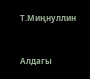Т.Миңнуллин



Алдагы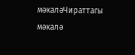мәкаләЧираттагы мәкалә